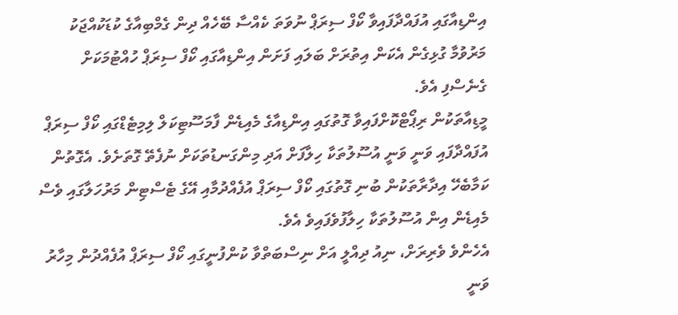އިންޑިއާގައި އުފައްދާފައިވާ ކޯފް ސިރަޕް ނުވަތަ ކެއްސާ ބޭހެއް ދިން ގެމްބިއާގެ ކުޑަކުއްޖަކު މަރުވުމާ ގުޅިގެން އެކަން އިތުރަށް ބަލައި ފަށަން އިންޑިއާގައި ކޯފް ސިރަޕް ހުއްޓުމަކަށް ގެނެސްފި އެވެ.
މީޑިއާތަކުން ރިޕޯޓްކޮށްފައިވާ ގޮތުގައި އިންޑިއާގެ މެއިޑެން ފާމަސޫޓިކަލް ލިމިޓެޑްގައި ކޯފް ސިރަޕް އުފައްދާފައި ވަނީ ވަނީ އުސޫލުތަކާ ހިލާފަށް އަދި މިންގަނޑުތަކަށް ނުފެތޭ ގޮތަށެވެ. އެގޮތުން ކަމާބެހޭ އިދާރާތަކުން ބުނި ގޮތުގައި ކޯފް ސިރަޕް އުފެއްދުމާއި އޭގެ ޓެސްޓިން މަރުހަލާގައި ވެސް މެއިޑެން އިން އުސޫލުތަކާ ހިލާފުވެފައިވެ އެވެ.
އެހެންވެ ވެރިރަށް، ނިއު ދިއްލީ އަށް ނިސްބަތްވާ ކުންފުނީގައި ކޯފް ސިރަޕް އުފެއްދުން މިހާރު ވަނީ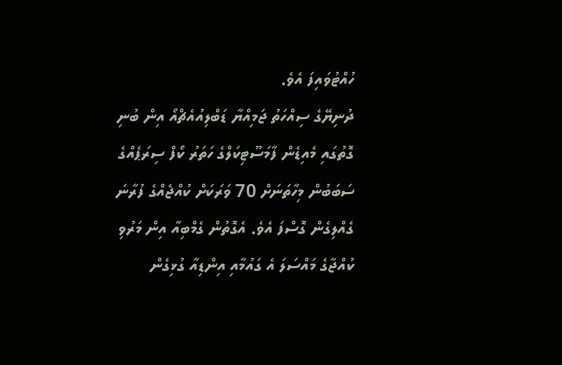ހުއްޓުވައިފަ އެވެ.
ދުނިޔޭގެ ސިއްހަތު ޖަމިއްޔާ ޑަބްލިއުއެޗްއޯ އިން ބުނި ގޮތުގައި މެއިޑެން ފާމަސޫޓިކަލްގެ ހަތަރު ކޯފް ސިރަޕެއްގެ ސަބަބުން މިހާތަނަށް 70 ވަރަކަށް ކުއްޖެއްގެ ފުރާނަ ގެއްލިގެން ގޮސްފަ އެވެ. އެގޮތުން ގެމްބިއާ އިން މަރުވި ކުއްޖާގެ މައްސަލަ އެ ގައުމާއި އިންޑިއާ ގުޅިގެން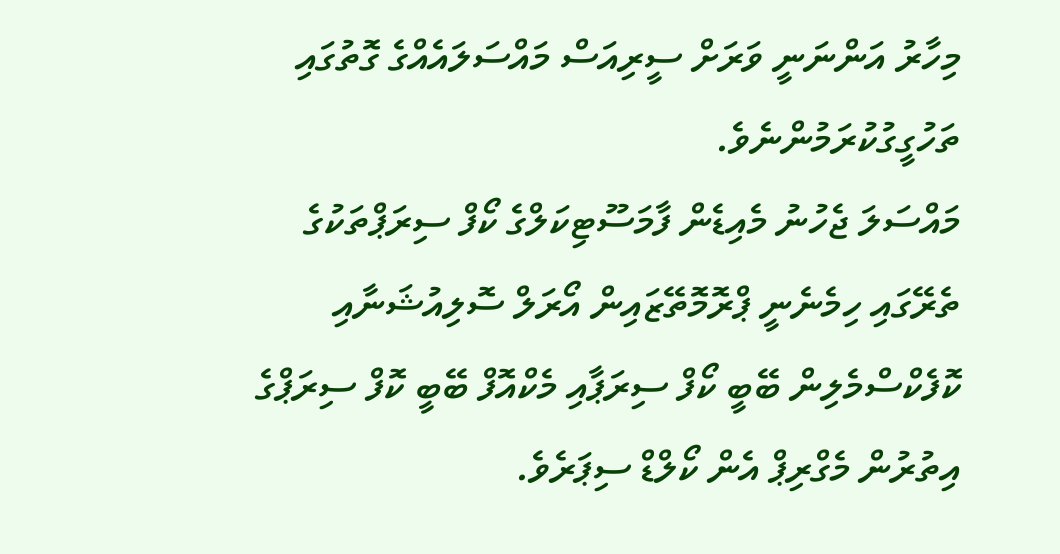މިހާރު އަންނަނީ ވަރަށް ސީރިއަސް މައްސަލައެއްގެ ގޮތުގައި ތަހުގީގުކުރަމުންނެވެ.
މައްސަލަ ޖެހުނު މެއިޑެން ފާމަސޫޓިކަލްގެ ކޯފް ސިރަޕްތަކުގެ ތެރޭގައި ހިމެނެނީ ޕްރޮމޮތޭޒައިން އޯރަލް ސޮލިއުޝަނާއި ކޮފެކްސްމެލިން ބޭބީ ކޯފް ސިރަޕާއި މެކްއޮފް ބޭބީ ކޮފް ސިރަޕްގެ އިތުރުން މެގްރިޕް އެން ކޯލްޑް ސިޕަރެވެ.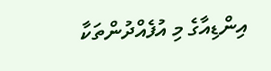އިންޑިއާގެ މި އުފެއްދުންތަކާ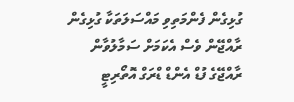ގުޅިގެން ފެންމަތިވި މައްސަލަތަކާ ގުޅިގެން ރާއްޖޭން ވެސް އެކަމަށް ސަމާލުވާން ރާއްޖޭގެ ފުޑް އެންޑް ޑްރަގް އޮތޯރިޓީ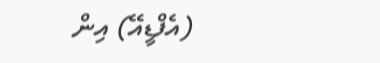(އެފްޑީއޭ) އިން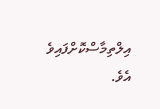އިލްތިމާސްކޮށްފައިވެ އެވެ.